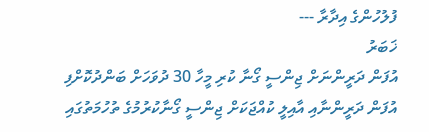ފުލުހުންގެ އިދާރާ ---
ޚަބަރު
އުފަން ދަރީންނަށް ޖިންސީ ގޯނާ ކުރި މީހާ 30 ދުވަހަށް ބަންދުކޮށްފި
އުފަން ދަރީންނާއި އާއިލީ ކުއްޖަކަށް ޖިންސީ ގޯނާކުރުމުގެ ތުހުމަތުގައި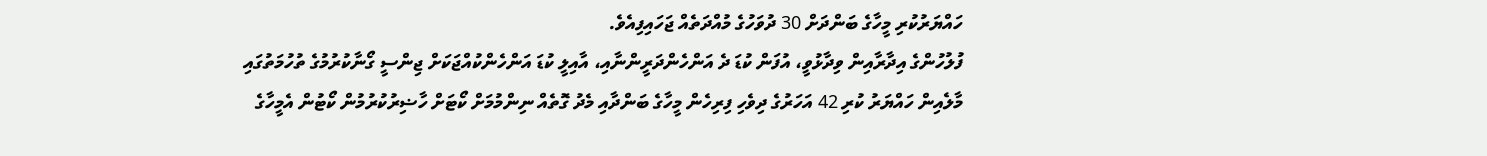ހައްޔަރުކުރި މީހާގެ ބަންދަށް 30 ދުވަހުގެ މުއްދަތެއް ޖަހައިފިއެވެ.
ފުލުހުންގެ އިދާރާއިން ވިދާޅުވީ، އުފަން ކުޑަ ދެ އަންހެންދަރީންނާއި، އާއިލީ ކުޑަ އަންހެންކުއްޖަކަށް ޖިންސީ ގޯނާކުރުމުގެ ތުހުމަތުގައި މާލެއިން ހައްޔަރު ކުރި 42 އަހަރުގެ ދިވެހި ފިރިހެން މީހާގެ ބަންދާއި މެދު ގޮތެއް ނިންމުމަށް ކޯޓަށް ހާޟިރުކުރުމުން ކޯޓުން އެމީހާގެ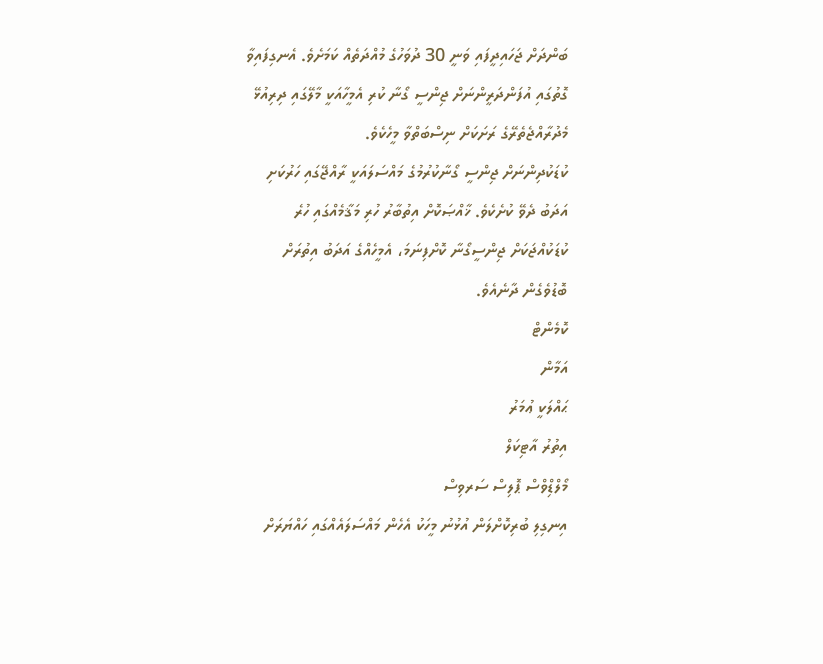ބަންދަށް ޖަހައިދީފައި ވަނީ 30 ދުވަހުގެ މުއްދަތެއް ކަމަށެވެ. އެނގިފައިވާ ގޮތުގައި އުފަންދަރީންނަށް ޖިންސީ ގޯނާ ކުރި އެމީހާއަކީ މާލޭގައި ދިރިއުޅޭ މެދުރާއްޖެތެރޭގެ ރަށަކަށް ނިސްބަތްވާ މީހެކެވެ.
ކުޑަކުދިންނަށް ޖިންސީ ގޯނާކުރުމުގެ މައްސަލައަކީ ރާއްޖޭގައި ހަރުކަށި އަދަބު ދެވޭ ކުށެކެވެ. ޚާއްޞަކޮށް އިތުބާރު ހުރި މަޤާމެއްގައި ހުރެ ކުޑަކުއްޖަކަށް ޖިންސީގޯނާ ކޮށްފިނަމަ، އެމީހެއްގެ އަދަބު އިތުރަށް ބޮޑުވެގެން ދާނެއެވެ.
ކޮމެންޓް
އަމާން
ޙައްލަކީ ޢުމަރު
އިތުރު އާޓިކަލް
މޯލްޑިްވްސް ޕޮލިސް ސަރވިސް
އިނގިލި ބުރިކޮށްލަން އުޅުނު މީހަކު އެހެން މައްސަލައެއްގައި ހައްޔަރަށް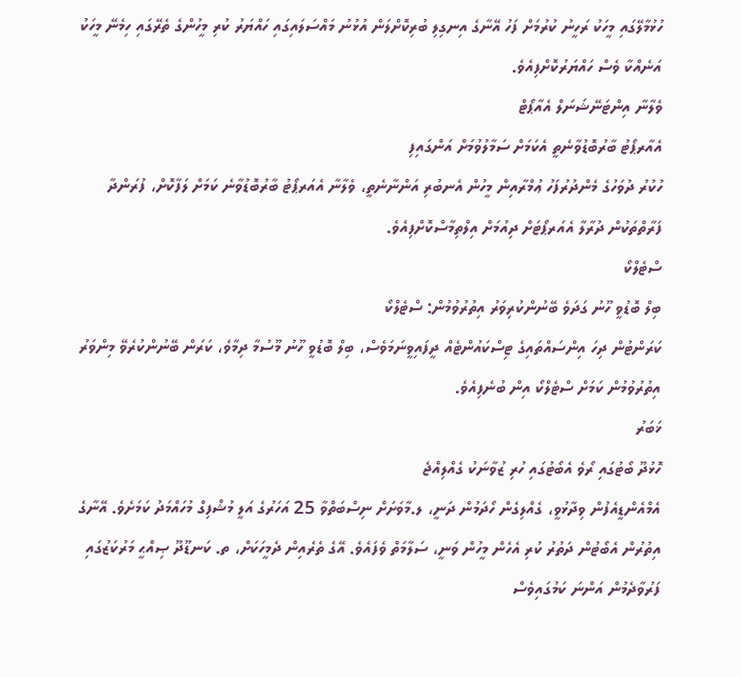ހުޅުމާލޭގައި މީހަކު ރަހީނު ކުރުމަށް ފަހު އޭނާގެ އިނގިލި ބުރިކޮށްލަން އުޅުނު މައްސަލައިގައި ހައްޔަރު ކުރި މީހުންގެ ތެރޭގައި ހިމެނޭ މީހަކު އަނެއްކާ ވެސް ހައްޔަރުކޮށްފިއެވެ.
ވެލާނާ އިންޓަނޭޝަނަލް އެއާޕޯޓް
އެއާރޕޯޓު ބާރުބޮޑުވާނެތީ އެކަމަށް ސަމާލުވުމަށް އަންގައިފި
ހުކުރު ދުވަހުގެ މެންދުރުފަހު ޢުމްރާއިން މީހުން އެނބުރި އަންނާނެތީ، ވެލާނާ އެއަރޕޯޓު ބާރުބޮޑުވާނެ ކަމަށް ލަފާކޮށް، ފުރަންދާ ފަރާތްތަކުން ދުރާލާ އެއަރޕޯޓަށް ދިއުމަށް އިލްތިމާސްކޮށްފިއެވެ.
ސްޓެލްކޯ
ބިލް ބޮޑުވީ ހޫނު ގަދަވެ ބޭނުންކުރިވަރު އިތުރުވުމުން: ސްޓެލްކޯ
ކަރަންޓުން ދިހަ އިންސައްތައިގެ ޓިސްކައުންޓެއް ދީފައިވީނަމަވެސް، ބިލް ބޮޑުވީ ހޫނު މޫސުމާ ދިމާވެ، ކަރަން ބޭނުންކުރެވޭ މިންވަރު އިތުރުވުމުން ކަމަށް ސްޓެލްކޯ އިން ބުނެފިއެވެ.
ޚަބަރު
ހޮޅުދޫ ބޯޓުގައި ރޯވެ އެބޯޓުގައި ހުރި ޒުވާނަކު ގެއްލިއްޖެ
އެމްއެންޑީއެފުން ވިދާޅުވީ، ގެއްލިގެން ހޯދަމުން ދަނީ، ލ.މާވަށަށް ނިސްބަތްވާ 25 އަހަރުގެ އަލީ މުޝްފިގް މުހައްމަދު ކަމަށެވެ. އޭނާގެ އިތުރުން އެބޯޓުން ދަތުރު ކުރި އެހެން މީހުން ވަނީ، ސަލާމަތް ވެފައެވެ. އޭގެ ތެރެއިން ދެމީހަކަށް، ތ. ކަނޑޫދޫ ޞިއްޙީ މަރުކަޒުގައި ފަރުވާދެމުން އަންނަ ކަމުގައިވެސް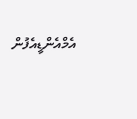އެމްއެންޑީއެފުން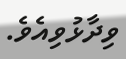ވިދާޅުވިއެވެ.